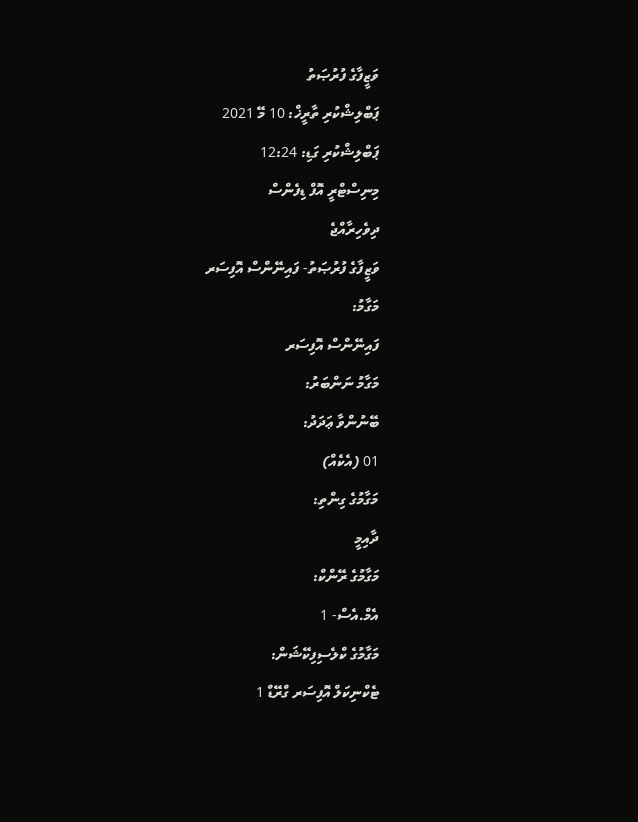ވަޒީފާގެ ފުރުޞަތު
ޕަބްލިޝްކުރި ތާރީޚް: 10 މޭ 2021
ޕަބްލިޝްކުރި ގަޑި: 12:24
މިނިސްޓްރީ އޮފް ޑިފެންސް
ދިވެހިރާއްޖެ
ވަޒީފާގެ ފުރުޞަތު- ފައިނޭންސް އޮފިސަރ
މަގާމު:
ފައިނޭންސް އޮފިސަރ
މަގާމު ނަންބަރު:
ބޭނުންވާ ޢަދަދު:
01 (އެކެއް)
މަގާމުގެ ގިންތި:
ދާއިމީ
މަގާމުގެ ރޭންކް:
އެމް.އެސް- 1
މަގާމުގެ ކްލެސިފިކޭޝަން:
ޓެކްނިކަލް އޮފިސަރ ގްރޭޑް 1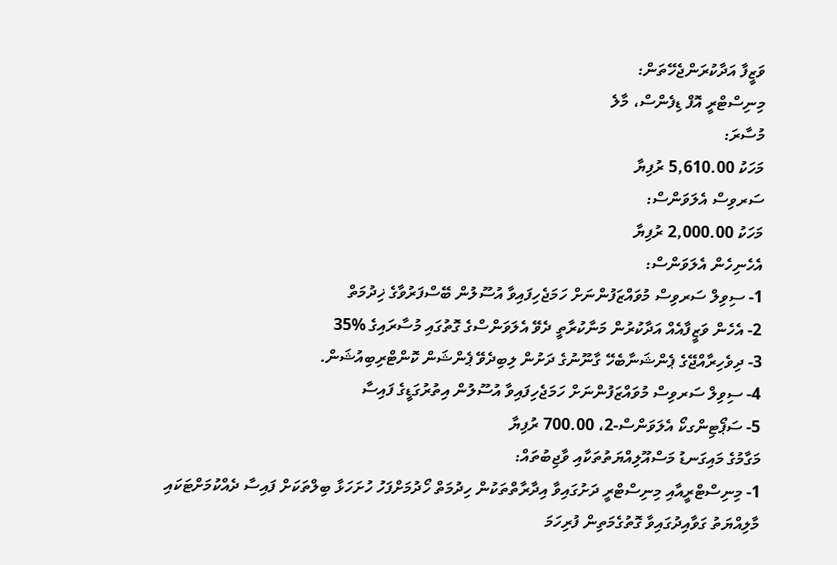ވަޒީފާ އަދާކުރަންޖެހޭތަން:
މިނިސްޓްރީ އޮފް ޑިފެންސް، މާލެ
މުސާރަ:
މަހަކު 5,610.00 ރުފިޔާ
ސަރވިސް އެލަވަންސް:
މަހަކު 2,000.00 ރުފިޔާ
އެހެނިހެން އެލަވަންސް:
1- ސިވިލް ސަރވިސް މުވައްޒަފުންނަށް ހަމަޖެހިފައިވާ އުސޫލުން ބޭސްފަރުވާގެ ޚިދުމަތް
2- އެހެން ވަޒީފާއެއް އަދާކުރުން މަނާކުރާތީ ދެވޭ އެލަވަންސްގެ ގޮތުގައި މުސާރައިގެ %35
3- ދިވެހިރާއްޖޭގެ ޕެންޝަނާބެހޭ ގާނޫނުގެ ދަށުން ލިބިދެވޭ ޕެންޝަން ކޮންޓްރިބިއުޝަން.
4- ސިވިލް ސަރވިސް މުވައްޒަފުންނަށް ހަމަޖެހިފައިވާ އުސޫލުން އިތުރުގަޑީގެ ފައިސާ
5- ސަޕޯޓިންގކޯ އެލަވަންސް-2، 700.00 ރުފިޔާ
މަގާމުގެ މައިގަނޑު މަސްއޫލިއްޔަތުތަކާއި ވާޖިބުތައް:
1- މިނިސްޓްރީއާއި މިނިސްޓްރީ ދަށުގައިވާ އިދާރާތްތަކުން ހިދުމަތް ހޯދުމަށްފަހު ހުށަހަޅާ ބިލްތަކަށް ފައިސާ ދެއްކުމަށްޓަކައި މާލިއްޔަތު ގަވާއިދުގައިވާ ގޮތުގެމަތިން ފުރިހަމަ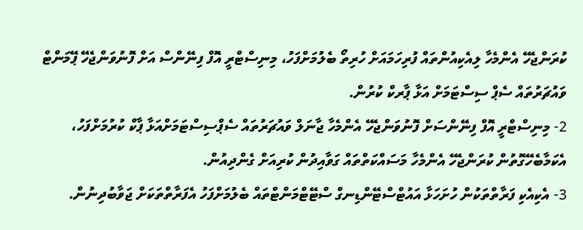ކުރަންޖެހޭ އެންމެހާ ލިއެކިއުންތައް ފުރިހަމައަށް ހުރިތޯ ބެލުމަށްފަހު، މިނިސްޓްރީ އޮފް ފިނޭންސް އަށް ފޮނުވަންޖެހޭ ޕޭމަންޓް ވައުޗަރުތައް ސެޕް ސިސްޓަމަށް އަޅާ ޕާރކް ކުރުން.
2- މިނިސްޓްރީ އޮފް ފިނޭންސަށް ފޮނުވަންޖެހޭ އެންމެހާ ޖާނަލް ވައުޗަރުތައް ސެޕްސިސްޓަމަށްއަޅާ ޕާކް ކުރުމަށްފަހު، އެކަމާބެހޭގޮތުން ކުރަންޖެހޭ އެންމެހާ މަސައްކަތްތައް ގަވާއިދުން ކުރިއަށް ގެންދިއުން.
3- އެކިއެކި ފަރާތްތަކުން ހުށަހަޅާ އައުޓްސްޓޭންޑިނގް ސްޓޭޓްމަންޓްތައް ބެލުމަށްފަހު އެފަރާތްތަކަށް ޖަވާބުދިނުން.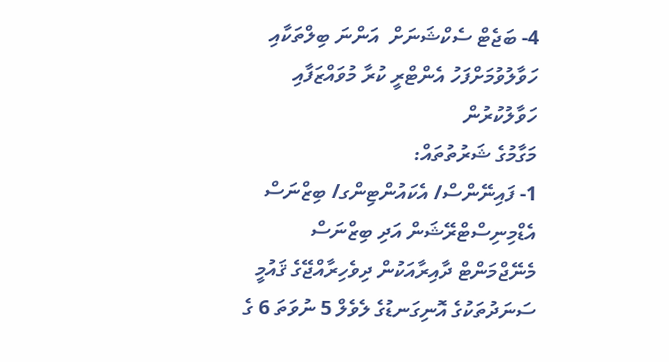4- ބަޖެޓް ސެކްޝަނަށް  އަންނަ ބިލްތަކާއި ހަވާލުވުމަށްފަހު އެންޓްރީ ކުރާ މުވައްޒަފާއި ހަވާލުކުރުން
މަގާމުގެ ޝަރުތުތައް:
1- ފައިނޭންސް/ އެކައުންޓިންގ/ ބިޒްނަސް އެޑްމިނިސްޓްރޭޝަން އަދި ބިޒްނަސް މެނޭޖްމަންޓް ދާއިރާއަކުން ދިވެހިރާއްޖޭގެ ޤައުމީ ސަނަދުތަކުގެ އޮނިގަނޑުގެ ލެވެލް 5 ނުވަތަ 6 ގެ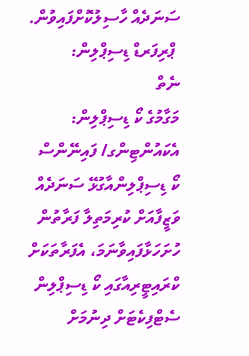ސަނަދެއް ހާސިލުކޮށްފައިވުން.
 ޕްރިފަރޑް ޑިސިޕްލިން:
ނެތް
މަގާމުގެ ކޯ ޑިސިޕްލިން:
އެކައުންޓިންގ/ ފައިނޭންސް
ކޯ ޑިސިޕްލިންއާގުޅޭ ސަނަދެއް ވަޒީފާއަށް ކުރިމަތިލާ ފަރާތުން ހުށަހަޅާފައިވާނަމަ، އެފަރާތަކަށް ކްރައިޓީރިއާގައި ކޯ ޑިސިޕްލިން ސެޓްފިކެޓަށް ދިނުމަށް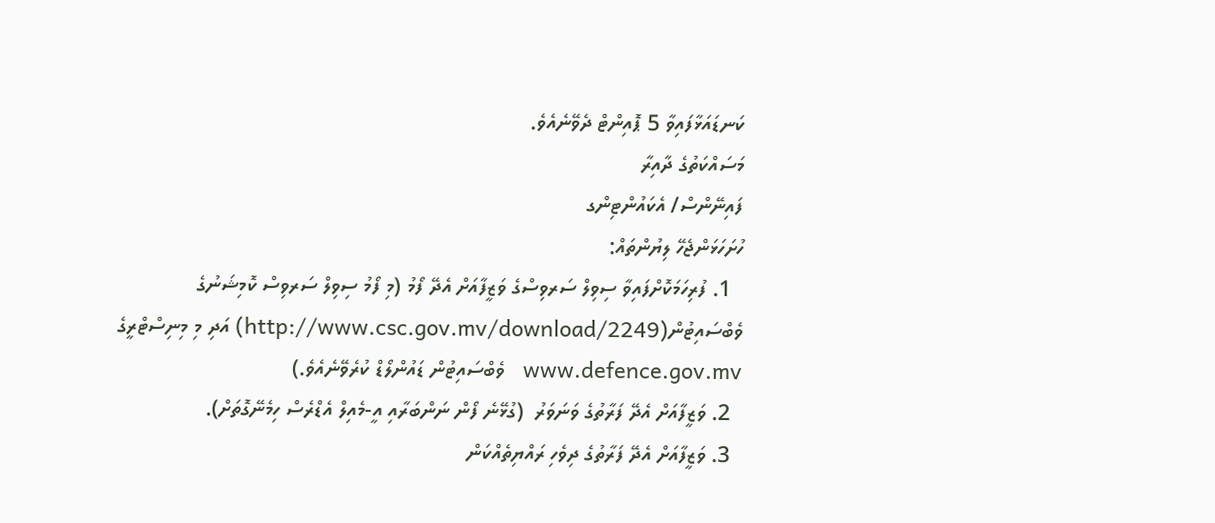ކަނޑައަޅާފައިވާ 5 ޕޮއިންޓް ދެވޭނެއެވެ.
މަސައްކަތުގެ ދާއިރާ
ފައިނޭންސް/ އެކައުންޓިންގ
ހުށަހަޅަންޖެހޭ ލިޔުންތައް:
  1. ފުރިހަމަކޮށްފައިވާ ސިވިލް ސަރވިސްގެ ވަޒީފާއަށް އެދޭ ފޯމު (މި ފޯމު ސިވިލް ސަރވިސް ކޮމިޝަނުގެ ވެބްސައިޓުން(http://www.csc.gov.mv/download/2249) އަދި މި މިނިސްޓްރީގެ www.defence.gov.mv   ވެބްސައިޓުން ޑައުންލޯޑް ކުރެވޭނެއެވެ.)
  2. ވަޒީފާއަށް އެދޭ ފަރާތުގެ ވަނަވަރު  (ގުޅޭނެ ފޯން ނަންބަރާއި އީ-މެއިލް އެޑްރެސް ހިމެނޭގޮތަށް).
  3. ވަޒީފާއަށް އެދޭ ފަރާތުގެ ދިވެހި ރައްޔިތެއްކަން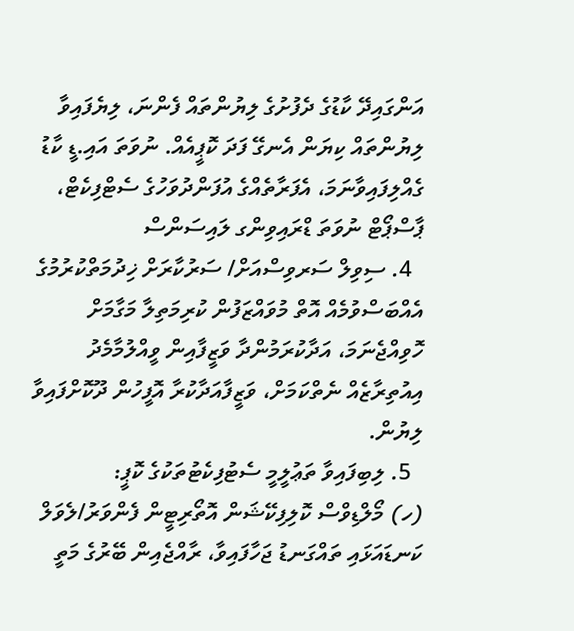އަންގައިދޭ ކާޑުގެ ދެފުށުގެ ލިޔުންތައް ފެންނަ، ލިޔެފައިވާ ލިޔުންތައް ކިޔަން އެނގޭ ފަދަ ކޮޕީއެއް. ނުވަތަ އައި.ޑީ ކާޑު ގެއްލިފައިވާނަމަ، އެފަރާތެއްގެ އުފަންދުވަހުގެ ސެޓްފިކެޓް، ޕާސްޕޯޓް ނުވަތަ ޑްރައިވިންގ ލައިސަންސް
  4. ސިވިލް ސަރވިސްއަށް/ ސަރުކާރަށް ޚިދުމަތްކުރުމުގެ އެއްބަސްވުމެއް އޮތް މުވައްޒަފުން ކުރިމަތިލާ މަގާމަށް ހޮވިއްޖެނަމަ، އަދާކުރަމުންދާ ވަޒީފާއިން ވީއްލުމާމެދު އިއުތިރާޒެއް ނެތްކަމަށް، ވަޒީފާއަދާކުރާ އޮފީހުން ދޫކޮށްފައިވާ ލިޔުން.
  5. ލިބިފައިވާ ތަޢުލީމީ ސެޓުފިކެޓުތަކުގެ ކޮޕީ:
(ހ) މޯލްޑިވްސް ކޮލިފިކޭޝަން އޮތޯރިޓީން ފެންވަރު/ލެވަލް ކަނޑައަޅައި ތައްގަނޑު ޖަހާފައިވާ، ރާއްޖެއިން ބޭރުގެ މަތީ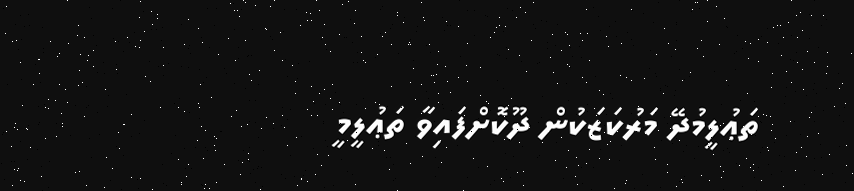ތަޢުލީމުދޭ މަރުކަޒަކުން ދޫކޮށްފައިވާ ތަޢުލީމީ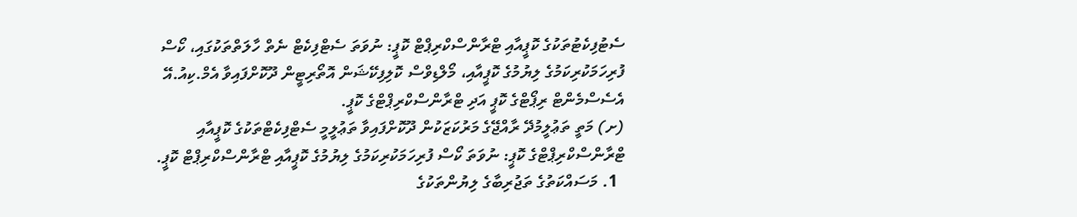ސެޓުފިކެޓުތަކުގެ ކޮޕީއާއި ޓްރާންސްކްރިޕްޓް ކޮޕީ: ނުވަތަ ސެޓްފިކެޓް ނެތް ހާލަތްތަކުގައި، ކޯސް ފުރިހަމަކުރިކަމުގެ ލިޔުމުގެ ކޮޕީއާއި، މޯލްޑިވްސް ކޮލިފިކޭޝަން އޮތޯރިޓީން ދޫކޮށްފައިވާ އެމް.ކިއު.އޭ އެސެސްމެންޓް ރިޕޯޓްގެ ކޮޕީ އަދި ޓްރާންސްކްރިޕްޓްގެ ކޮޕީ.
(ށ) މަތީ ތަޢުލީމުދޭ ރާއްޖޭގެ މަރުކަޒަކުން ދޫކޮށްފައިވާ ތަޢުލީމީ ސެޓްފިކެޓްތަކުގެ ކޮޕީއާއި ޓްރާންސްކްރިޕްޓްގެ ކޮޕީ: ނުވަތަ ކޯސް ފުރިހަމަކުރިކަމުގެ ލިޔުމުގެ ކޮޕީއާއި ޓްރާންސްކްރިޕްޓް ކޮޕީ.
  1. މަސައްކަތުގެ ތަޖުރިބާގެ ލިޔުންތަކުގެ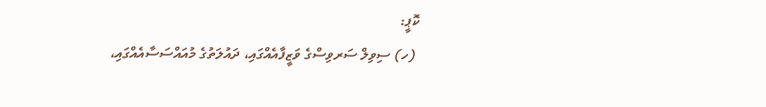ކޮޕީ:
 (ހ) ސިވިލް ސަރވިސްގެ ވަޒީފާއެއްގައި، ދައުލަތުގެ މުއައްސަސާއެއްގައި،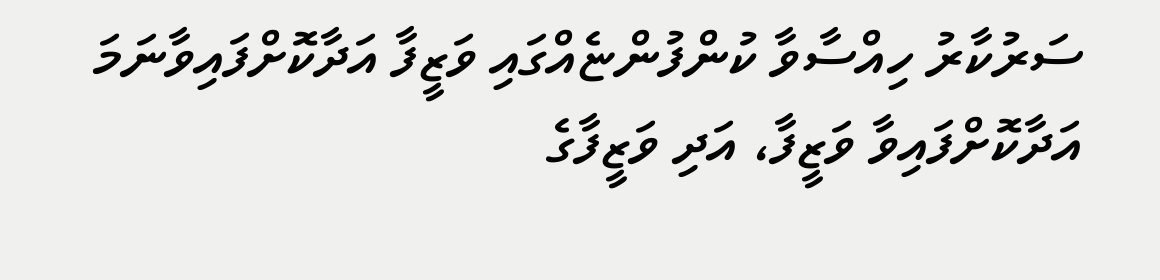ސަރުކާރު ހިއްސާވާ ކުންފުންޏެއްގައި ވަޒީފާ އަދާކޮށްފައިވާނަމަ އަދާކޮށްފައިވާ ވަޒީފާ، އަދި ވަޒީފާގެ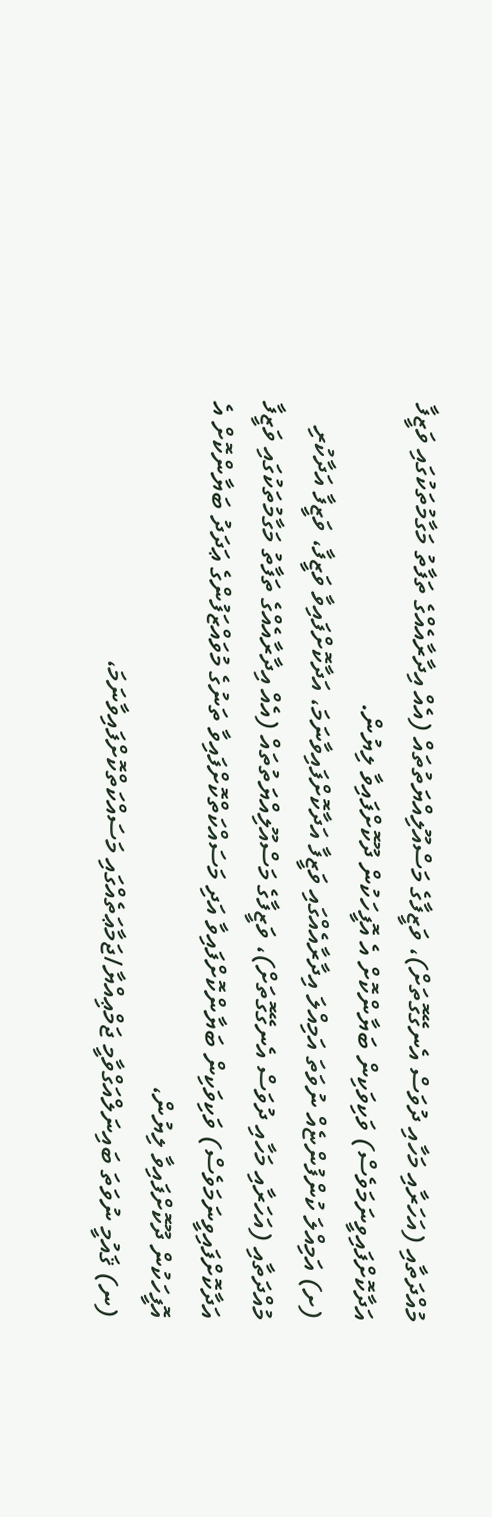މުއްދަތާއި (އަހަރާއި މަހާއި ދުވަސް އެނގޭގޮތަށް)، ވަޒީފާގެ މަސްއޫލިއްޔަތުތައް (އެއް އިދާރާއެއްގެ ތަފާތު މަގާމުތަކުގައި ވަޒީފާ އަދާކޮށްފައިވީނަމަވެސް) ވަކިވަކިން ބަޔާންކޮށް އެ އޮފީހަކުން ދޫކޮށްފައިވާ ލިޔުން.
(ށ) އަމިއްލަ ކުންފުންޏެއް ނުވަތަ އަމިއްލަ އިދާރާއެއްގައި ވަޒީފާ އަދާކޮށްފައިވާނަމަ، އަދާކޮށްފައިވާ ވަޒީފާ، ވަޒީފާ އަދާކުރި މުއްދަތާއި (އަހަރާއި މަހާއި ދުވަސް އެނގޭގޮތަށް)، ވަޒީފާގެ މަސްއޫލިއްޔަތުތައް (އެއް އިދާރާއެއްގެ ތަފާތު މަގާމުތަކުގައި ވަޒީފާ އަދާކޮށްފައިވީނަމަވެސް) ވަކިވަކިން ބަޔާންކޮށްފައިވާ އަދި މަސައްކަތްކޮށްފައިވާ ތަނުގެ މުވައްޒަފުންގެ ޢަދަދު ބަޔާންކޮށް އެ އޮފީހަކުން ދޫކޮށްފައިވާ ލިޔުން،
(ނ) ޤައުމީ ނުވަތަ ބައިނަލްއަގްވާމީ ޖަމްޢިއްޔާ/ޖަމާޢަތެއްގައި މަސައްކަތްކޮށްފައިވާނަމަ،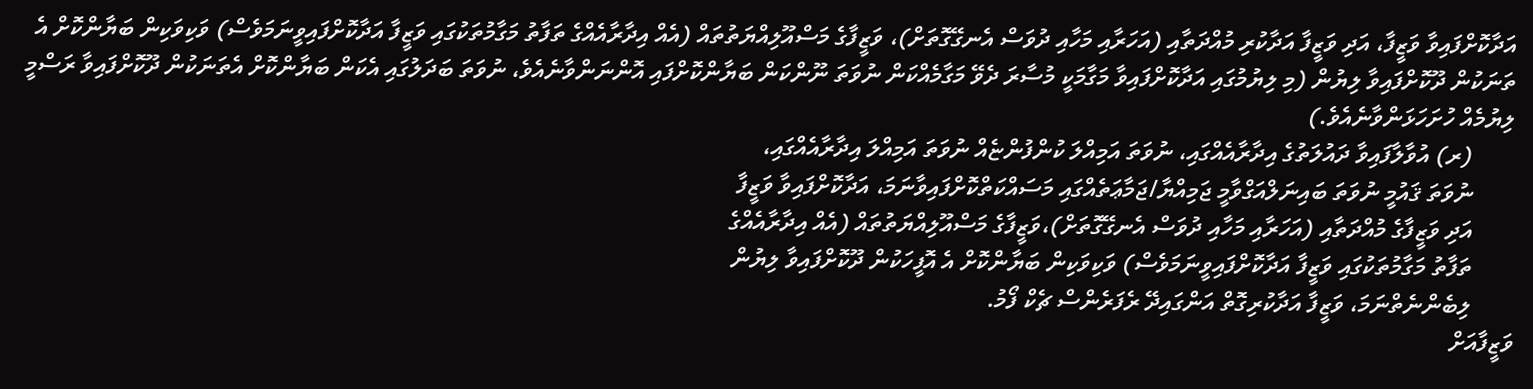އަދާކޮށްފައިވާ ވަޒީފާ، އަދި ވަޒީފާ އަދާކުރި މުއްދަތާއި (އަހަރާއި މަހާއި ދުވަސް އެނގޭގޮތަށް)، ވަޒީފާގެ މަސްއޫލިއްޔަތުތައް (އެއް އިދާރާއެއްގެ ތަފާތު މަގާމުތަކުގައި ވަޒީފާ އަދާކޮށްފައިވީނަމަވެސް) ވަކިވަކިން ބަޔާންކޮށް އެ ތަނަކުން ދޫކޮށްފައިވާ ލިޔުން (މި ލިޔުމުގައި އަދާކޮށްފައިވާ މަގާމަކީ މުސާރަ ދެވޭ މަގާމެއްކަން ނުވަތަ ނޫންކަން ބަޔާންކޮށްފައި އޮންނަންވާނެއެވެ، ނުވަތަ ބަދަލުގައި އެކަން ބަޔާންކޮށް އެތަނަކުން ދޫކޮށްފައިވާ ރަސްމީ ލިޔުމެއް ހުށަހަޅަންވާނެއެވެ.)
       (ރ) އުވާލާފައިވާ ދައުލަތުގެ އިދާރާއެއްގައި، ނުވަތަ އަމިއްލަ ކުންފުންޏެއް ނުވަތަ އަމިއްލަ އިދާރާއެއްގައި،
       ނުވަތަ ޤައުމީ ނުވަތަ ބައިނަލްއަގްވާމީ ޖަމިއްޔާ/ޖަމާޢަތެއްގައި މަސައްކަތްކޮށްފައިވާނަމަ، އަދާކޮށްފައިވާ ވަޒީފާ
       އަދި ވަޒީފާގެ މުއްދަތާއި (އަހަރާއި މަހާއި ދުވަސް އެނގޭގޮތަށް)،ވަޒީފާގެ މަސްއޫލިއްޔަތުތައް (އެއް އިދާރާއެއްގެ
       ތަފާތު މަގާމުތަކުގައި ވަޒީފާ އަދާކޮށްފައިވީނަމަވެސް) ވަކިވަކިން ބަޔާންކޮށް އެ އޮފީހަކުން ދޫކޮށްފައިވާ ލިޔުން
       ލިބެންނެތްނަމަ، ވަޒީފާ އަދާކުރިގޮތް އަންގައިދޭ ރެފަރެންސް ޗެކް ފޯމު.
ވަޒީފާއަށް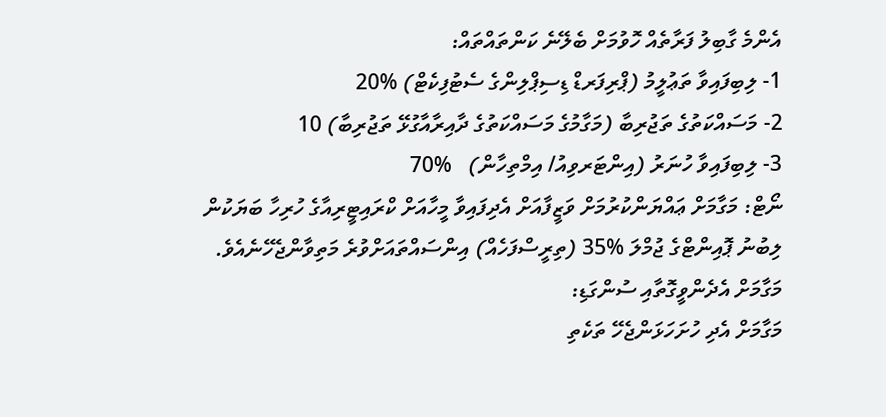އެންމެ ގާބިލު ފަރާތެއް ހޮވުމަށް ބެލޭނެ ކަންތައްތައް:
1- ލިބިފައިވާ ތަޢުލީމު (ޕްރިފަރޑް ޑިސިޕްލިންގެ ސެޓުފިކެޓް) %20
2- މަސައްކަތުގެ ތަޖުރިބާ (މަގާމުގެ މަސައްކަތުގެ ދާއިރާއާގުޅޭ ތަޖުރިބާ) 10
3- ލިބިފައިވާ ހުނަރު (އިންޓަރވިއު/ އިމްތިހާން)   %70
ނޯޓް: މަގާމަށް ޢައްޔަންކުރުމަށް ވަޒީފާއަށް އެދިފައިވާ މީހާއަށް ކްރައިޓީރިއާގެ ހުރިހާ ބަޔަކުން ލިބުނު ޕޮއިންޓްގެ ޖުމްލަ %35 (ތިރީސްފަހެއް) އިންސައްތައަށްވުރެ މަތިވާންޖެހޭނެއެވެ.
މަގާމަށް އެދެންވީގޮތާއި ސުންގަޑި:
މަގާމަށް އެދި ހުށަހަޅަންޖެހޭ ތަކެތި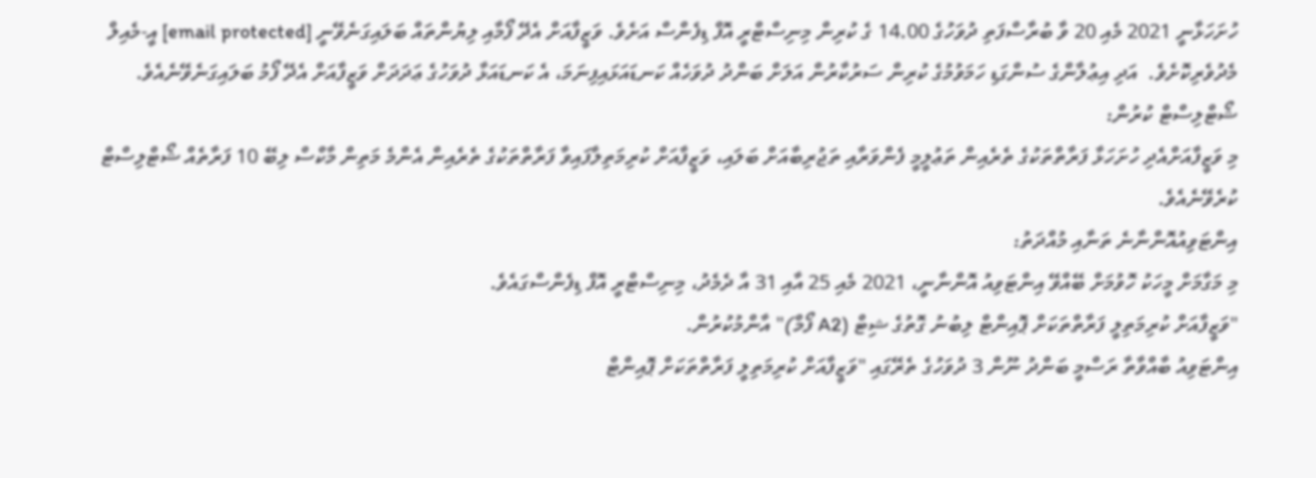ހުށަހަޅާނީ 2021 މެއި 20 ވާ ބުރާސްފަތި ދުވަހުގެ 14.00 ގެ ކުރިން މިނިސްޓްރީ އޮފް ޑިފެންސް އަށެވެ. ވަޒީފާއަށް އެދޭ ފޯމާއި ލިޔުންތައް ބަލައިގަނެވޭނީ [email protected] އީ-މެއިލް މެދުވެރިކޮށެވެ.  އަދި އިޢުލާންގެ ސުންގަޑި ހަމަވުމުގެ ކުރިން ސަރުކާރުން އަލަށް ބަންދު ދުވަހެއް ކަނޑައަޅައިފިނަމަ، އެ ކަނޑައަޅާ ދުވަހުގެ ޢަދަދަށް ވަޒީފާއަށް އެދޭ ފޯމު ބަލައިގަނެވޭނެއެވެ.
ޝޯޓްލިސްޓް ކުރުން:
މި ވަޒީފާއަށްއެދި ހުށަހަޅާ ފަރާތްތަކުގެ ތެރެއިން ތަޢުލީމީ ފެންވަރާއި ތަޖުރިބާއަށް ބަލައި، ވަޒީފާއަށް ކުރިމަތިލާފައިވާ ފަރާތްތަކުގެ ތެރެއިން އެންމެ މަތިން މާކްސް ލިބޭ 10 ފަރާތެއް ޝޯޓްލިސްޓް ކުރެވޭނެއެވެ.
އިންޓަވިއުއޮންނާނެ ތަނާއި މުއްދަތު:
މި މަގާމަށް މީހަކު ހޮވުމަށް ބޭއްވޭ އިންޓަވިއު އޮންނާނީ، 2021 މެއި 25 އާއި 31 އާ ދެމެދު، މިނިސްޓްރީ އޮފް ޑިފެންސްގައެވެ.
"ވަޒީފާއަށް ކުރިމަތިލީ ފަރާތްތަކަށް ޕޮއިންޓް ލިބުނު ގޮތުގެ ޝިޓް (A2 ފޯމް)" އާންމުކުރުން.
އިންޓަވިއު ބާއްވާތާ ރަސްމީ ބަންދު ނޫން 3 ދުވަހުގެ ތެރޭގައި "ވަޒީފާއަށް ކުރިމަތިލީ ފަރާތްތަކަށް ޕޮއިންޓް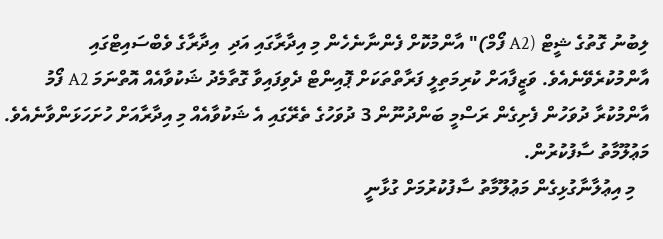ލިބުނު ގޮތުގެ ޝީޓް (A2 ފޯމް)" އާންމުކޮށް ފެންނާނެހެން މި އިދާރާގައި އަދި  އިދާރާގެ ވެބްސައިޓްގައި އާންމުކުރެވޭނެއެވެ. ވަޒީފާއަށް ކުރިމަތިލީ ފަރާތްތަކަށް ޕޮއިންޓް ދެވިފައިވާ ގޮތާމެދު ޝަކުވާއެއް އޮތްނަމަ A2 ފޯމު އާންމުކުރާ ދުވަހުން ފެށިގެން ރަސްމީ ބަންދުނޫން 3 ދުވަހުގެ ތެރޭގައި އެ ޝަކުވާއެއް މި އިދާރާއަށް ހުށަހަޅަންވާނެއެވެ.
މަޢުލޫމާތު ސާފުކުރުން.
   މި އިޢުލާނާގުޅިގެން މަޢުލޫމާތު ސާފުކުރުމަށް ގުޅާނީ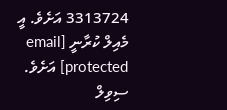3313724 އަށެވެ. އީ މެއިލް ކުރާނީ [email protected] އަށެވެ.
ސިވިލް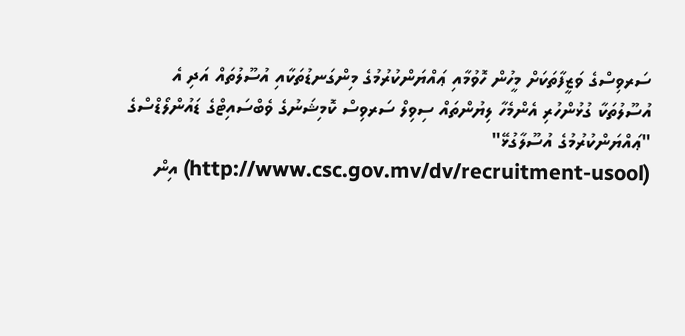ސަރވިސްގެ ވަޒީފާތަކަށް މީހުން ހޮވުމާއި ޢައްޔަންކުރުމުގެ މިންގަނޑުތަކާއި އުސޫލުތައް އަދި އެ އުސޫލުތަކާ ގުޅުންހުރި އެންމެހާ ލިޔުންތައް ސިވިލް ސަރވިސް ކޮމިޝަނުގެ ވެބްސައިޓްގެ ޑައުންލޯޑްސްގެ "ޢައްޔަންކުރުމުގެ އުސޫލާގުޅޭ" (http://www.csc.gov.mv/dv/recruitment-usool) އިން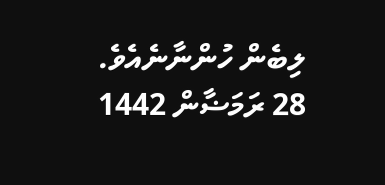ލިބެން ހުންނާނެއެވެ.
28 ރަމަޟާން 1442